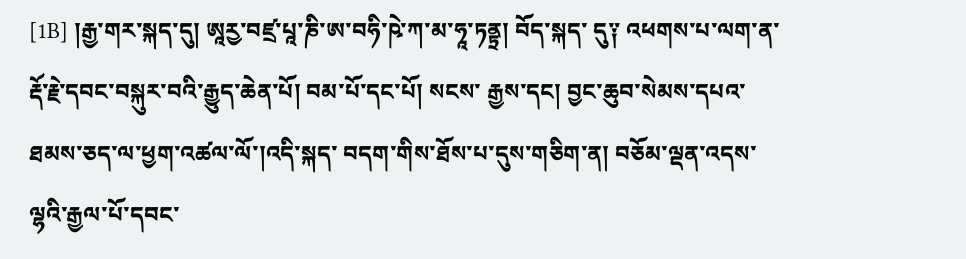[1B] །རྒྱ་གར་སྐད་དུ། ཨཱརྱ་བཛྲ་པཱ་ཎི་ཨ་བཧི་ཥེ་ཀ་མ་ཧཱ་ཏནྟྲ། བོད་སྐད་ དུ༑ འཕགས་པ་ལག་ན་རྡོ་རྗེ་དབང་བསྐུར་བའི་རྒྱུད་ཆེན་པོ། བམ་པོ་དང་པོ། སངས་ རྒྱས་དང། བྱང་ཆུབ་སེམས་དཔའ་ཐམས་ཅད་ལ་ཕྱག་འཚལ་ལོ་།འདི་སྐད་ བདག་གིས་ཐོས་པ་དུས་གཅིག་ན། བཅོམ་ལྡན་འདས་ལྷའི་རྒྱལ་པོ་དབང་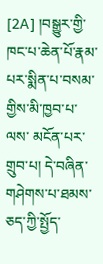[2A] །བསྒྱུར་གྱི་ཁང་པ་ཆེན་པོ་རྣམ་པར་སྨིན་པ་བསམ་གྱིས་མི་ཁྱབ་པ་ལས་ མངོན་པར་གྲུབ་པ། དེ་བཞིན་གཤེགས་པ་ཐམས་ཅད་ཀྱི་སྤྱོད་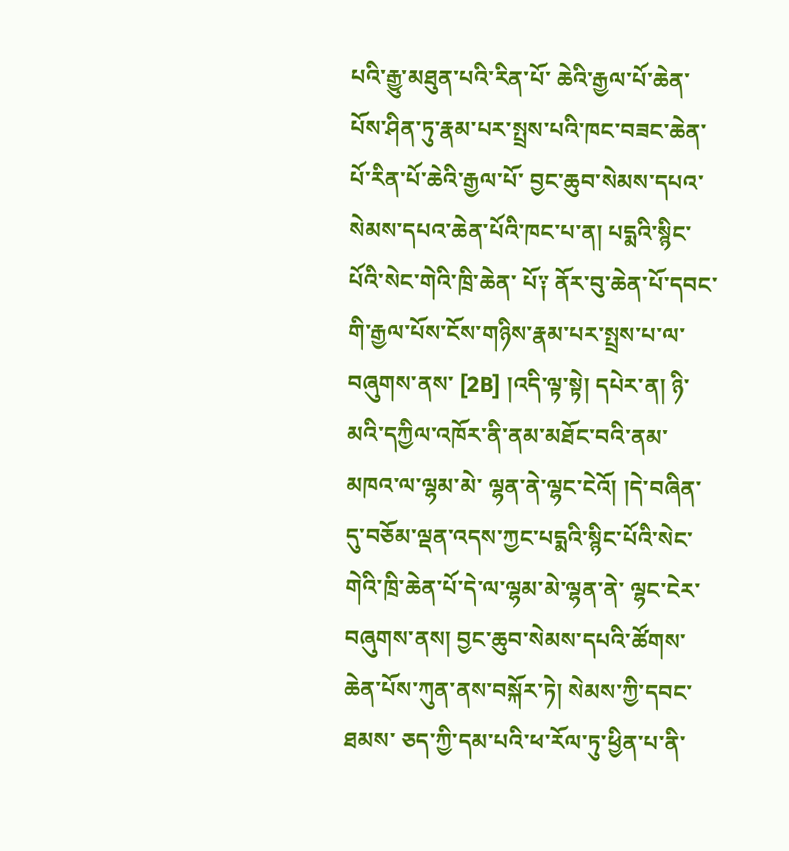པའི་རྒྱུ་མཐུན་པའི་རིན་པོ་ ཆེའི་རྒྱལ་པོ་ཆེན་པོས་ཤིན་ཏུ་རྣམ་པར་སྤྲས་པའི་ཁང་བཟང་ཆེན་པོ་རིན་པོ་ཆེའི་རྒྱལ་པོ་ བྱང་ཆུབ་སེམས་དཔའ་སེམས་དཔའ་ཆེན་པོའི་ཁང་པ་ན། པདྨའི་སྙིང་པོའི་སེང་གེའི་ཁྲི་ཆེན་ པོ༑ ནོར་བུ་ཆེན་པོ་དབང་གི་རྒྱལ་པོས་ངོས་གཉིས་རྣམ་པར་སྤྲས་པ་ལ་བཞུགས་ནས་ [2B] །འདི་ལྟ་སྟེ། དཔེར་ན། ཉི་མའི་དཀྱིལ་འཁོར་ནི་ནམ་མཐོང་བའི་ནམ་མཁའ་ལ་ལྷམ་མེ་ ལྷན་ནེ་ལྷང་ངེའོ། །དེ་བཞིན་དུ་བཅོམ་ལྡན་འདས་ཀྱང་པདྨའི་སྙིང་པོའི་སེང་གེའི་ཁྲི་ཆེན་པོ་དེ་ལ་ལྷམ་མེ་ལྷན་ནེ་ ལྷང་ངེར་བཞུགས་ནས། བྱང་ཆུབ་སེམས་དཔའི་ཚོགས་ཆེན་པོས་ཀུན་ནས་བསྐོར་ཏེ། སེམས་ཀྱི་དབང་ཐམས་ ཅད་ཀྱི་དམ་པའི་ཕ་རོལ་ཏུ་ཕྱིན་པ་ནི་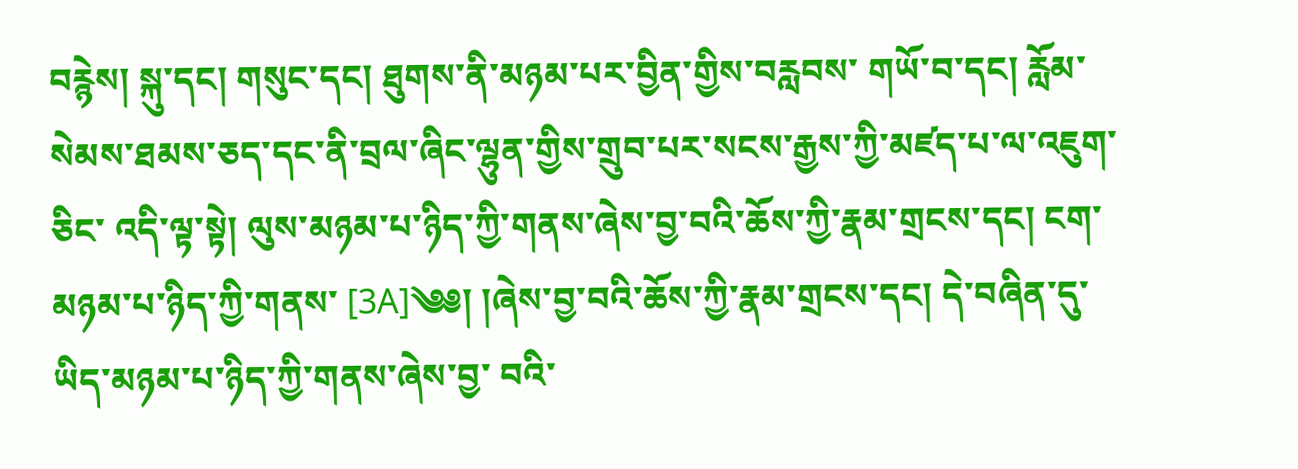བརྙེས། སྐུ་དང། གསུང་དང། ཐུགས་ནི་མཉམ་པར་བྱིན་གྱིས་བརླབས་ གཡོ་བ་དང། རློམ་སེམས་ཐམས་ཅད་དང་ནི་བྲལ་ཞིང་ལྷུན་གྱིས་གྲུབ་པར་སངས་རྒྱས་ཀྱི་མཛད་པ་ལ་འཇུག་ཅིང་ འདི་ལྟ་སྟེ། ལུས་མཉམ་པ་ཉིད་ཀྱི་གནས་ཞེས་བྱ་བའི་ཆོས་ཀྱི་རྣམ་གྲངས་དང། ངག་མཉམ་པ་ཉིད་ཀྱི་གནས་ [3A]༄༅། །ཞེས་བྱ་བའི་ཆོས་ཀྱི་རྣམ་གྲངས་དང། དེ་བཞིན་དུ་ཡིད་མཉམ་པ་ཉིད་ཀྱི་གནས་ཞེས་བྱ་ བའི་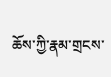ཆོས་ཀྱི་རྣམ་གྲངས་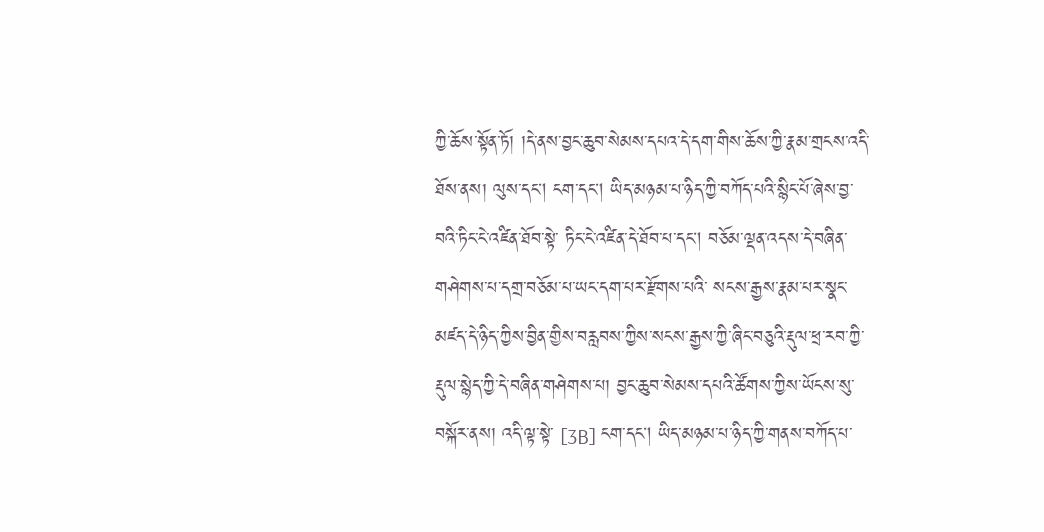ཀྱི་ཆོས་སྟོན་ཏོ། །དེ་ནས་བྱང་ཆུབ་སེམས་དཔའ་དེ་དག་གིས་ཆོས་ཀྱི་རྣམ་གྲངས་འདི་ ཐོས་ནས། ལུས་དང། ངག་དང། ཡིད་མཉམ་པ་ཉིད་ཀྱི་བཀོད་པའི་སྙིང་པོ་ཞེས་བྱ་བའི་ཏིང་ངེ་འཛིན་ཐོབ་སྟེ་ ཏིང་ངེ་འཛིན་དེ་ཐོབ་པ་དང། བཅོམ་ལྡན་འདས་དེ་བཞིན་གཤེགས་པ་དགྲ་བཅོམ་པ་ཡང་དག་པར་རྫོགས་པའི་ སངས་རྒྱས་རྣམ་པར་སྣང་མཛད་དེ་ཉིད་ཀྱིས་བྱིན་གྱིས་བརླབས་ཀྱིས་སངས་རྒྱས་ཀྱི་ཞིང་བཅུའི་རྡུལ་ཕྲ་རབ་ཀྱི་ རྡུལ་སྙེད་ཀྱི་དེ་བཞིན་གཤེགས་པ། བྱང་ཆུབ་སེམས་དཔའི་ཚོགས་ཀྱིས་ཡོངས་སུ་བསྐོར་ནས། འདི་ལྟ་སྟེ་ [3B] ངག་དང། ཡིད་མཉམ་པ་ཉིད་ཀྱི་གནས་བཀོད་པ་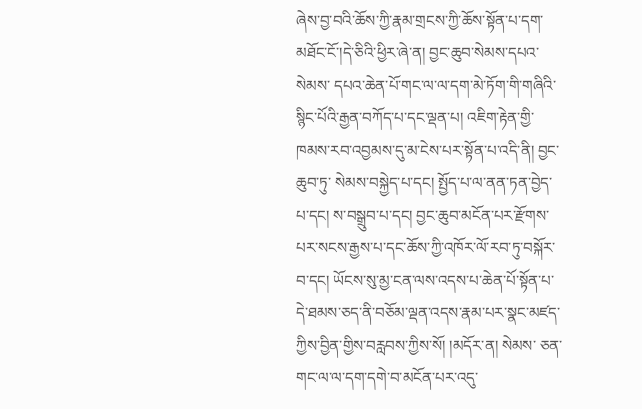ཞེས་བྱ་བའི་ཆོས་ཀྱི་རྣམ་གྲངས་ཀྱི་ཆོས་སྟོན་པ་དག་མཐོང་ངོ་།དེ་ཅིའི་ཕྱིར་ཞེ་ན། བྱང་ཆུབ་སེམས་དཔའ་སེམས་ དཔའ་ཆེན་པོ་གང་ལ་ལ་དག་མེ་ཏོག་གི་གཞིའི་སྙིང་པོའི་རྒྱན་བཀོད་པ་དང་ལྡན་པ། འཇིག་རྟེན་གྱི་ཁམས་རབ་འབྱམས་དུ་མ་ངེས་པར་སྟོན་པ་འདི་ནི། བྱང་ཆུབ་ཏུ་ སེམས་བསྐྱེད་པ་དང། སྤྱོད་པ་ལ་ནན་ཏན་བྱེད་པ་དང། ས་བསྒྲུབ་པ་དང། བྱང་ཆུབ་མངོན་པར་རྫོགས་པར་སངས་རྒྱས་པ་དང་ཆོས་ཀྱི་འཁོར་ལོ་རབ་ཏུ་བསྐོར་ བ་དང། ཡོངས་སུ་མྱ་ངན་ལས་འདས་པ་ཆེན་པོ་སྟོན་པ་དེ་ཐམས་ཅད་ནི་བཅོམ་ལྡན་འདས་རྣམ་པར་སྣང་མཛད་ཀྱིས་བྱིན་གྱིས་བརླབས་ཀྱིས་སོ། །མདོར་ན། སེམས་ ཅན་གང་ལ་ལ་དག་དགེ་བ་མངོན་པར་འདུ་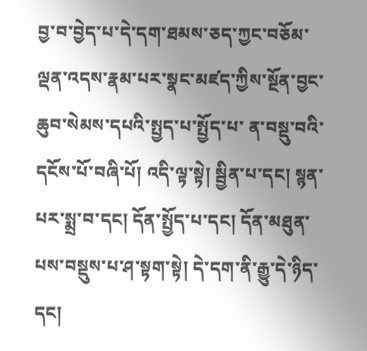བྱ་བ་བྱེད་པ་དེ་དག་ཐམས་ཅད་ཀྱང་བཅོམ་ལྡན་འདས་རྣམ་པར་སྣང་མཛད་ཀྱིས་སྔོན་བྱང་ཆུབ་སེམས་དཔའི་སྤྱད་པ་སྤྱོད་པ་ ན་བསྡུ་བའི་དངོས་པོ་བཞི་པོ། འདི་ལྟ་སྟེ། སྦྱིན་པ་དང། སྙན་པར་སྨྲ་བ་དང། དོན་སྤྱོད་པ་དང། དོན་མཐུན་པས་བསྡུས་པ་ཤ་སྟག་སྟེ། དེ་དག་ནི་རྒྱུ་དེ་ཉིད་དང།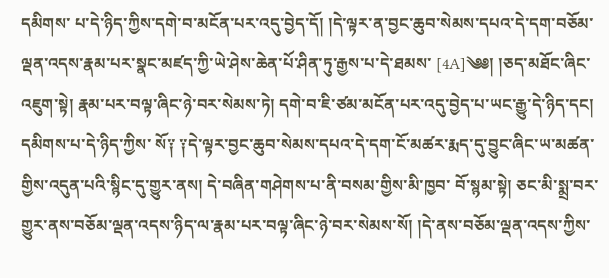དམིགས་ པ་དེ་ཉིད་ཀྱིས་དགེ་བ་མངོན་པར་འདུ་བྱེད་དོ། །དེ་ལྟར་ན་བྱང་ཆུབ་སེམས་དཔའ་དེ་དག་བཅོམ་ལྡན་འདས་རྣམ་པར་སྣང་མཛད་ཀྱི་ཡེ་ཤེས་ཆེན་པོ་ཤིན་ཏུ་རྒྱས་པ་དེ་ཐམས་ [4A]༄༅། །ཅད་མཐོང་ཞིང་འཇུག་སྟེ། རྣམ་པར་བལྟ་ཞིང་ཉེ་བར་སེམས་ཏེ། དགེ་བ་ཇི་ཙམ་མངོན་པར་འདུ་བྱེད་པ་ཡང་རྒྱུ་དེ་ཉིད་དང། དམིགས་པ་དེ་ཉིད་ཀྱིས་ སོ༑ ༑དེ་ལྟར་བྱང་ཆུབ་སེམས་དཔའ་དེ་དག་ངོ་མཚར་རྨད་དུ་བྱུང་ཞིང་ཡ་མཚན་གྱིས་འདུན་པའི་སྙིང་དུ་གྱུར་ནས། དེ་བཞིན་གཤེགས་པ་ནི་བསམ་གྱིས་མི་ཁྱབ་ བོ་སྙམ་སྟེ། ཅང་མི་སྨྲ་བར་གྱུར་ནས་བཅོམ་ལྡན་འདས་ཉིད་ལ་རྣམ་པར་བལྟ་ཞིང་ཉེ་བར་སེམས་སོ། །དེ་ནས་བཅོམ་ལྡན་འདས་ཀྱིས་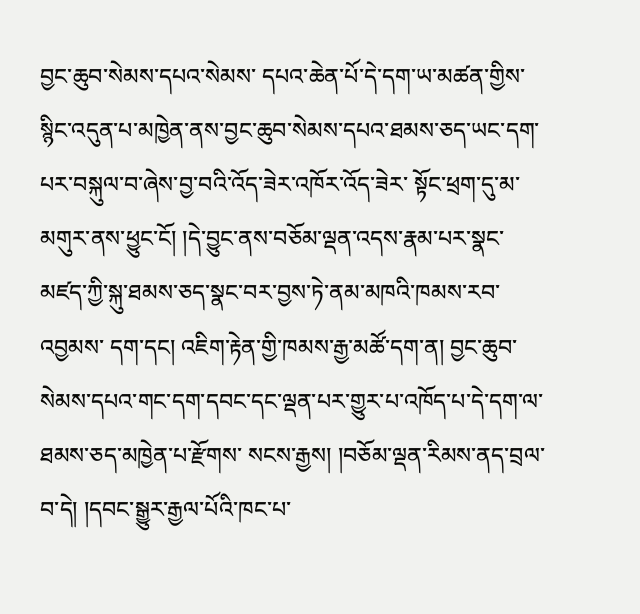བྱང་ཆུབ་སེམས་དཔའ་སེམས་ དཔའ་ཆེན་པོ་དེ་དག་ཡ་མཚན་གྱིས་སྙིང་འདུན་པ་མཁྱེན་ནས་བྱང་ཆུབ་སེམས་དཔའ་ཐམས་ཅད་ཡང་དག་པར་བསྐུལ་བ་ཞེས་བྱ་བའི་འོད་ཟེར་འཁོར་འོད་ཟེར་ སྟོང་ཕྲག་དུ་མ་མགུར་ནས་ཕྱུང་ངོ། །དེ་བྱུང་ནས་བཅོམ་ལྡན་འདས་རྣམ་པར་སྣང་མཛད་ཀྱི་སྐུ་ཐམས་ཅད་སྣང་བར་བྱས་ཏེ་ནམ་མཁའི་ཁམས་རབ་འབྱམས་ དག་དང། འཇིག་རྟེན་གྱི་ཁམས་རྒྱ་མཚོ་དག་ན། བྱང་ཆུབ་སེམས་དཔའ་གང་དག་དབང་དང་ལྡན་པར་གྱུར་པ་འཁོད་པ་དེ་དག་ལ་ཐམས་ཅད་མཁྱེན་པ་རྫོགས་ སངས་རྒྱས། །བཅོམ་ལྡན་རིམས་ནད་བྲལ་བ་དེ། །དབང་སྒྱུར་རྒྱལ་པོའི་ཁང་པ་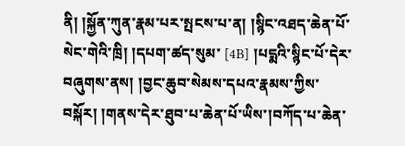ནི། །སྐྱོན་ཀུན་རྣམ་པར་སྤངས་པ་ན། །སྙིང་འཐད་ཆེན་པོ་སེང་གེའི་ཁྲི། །དཔག་ཚད་སུམ་ [4B] །པདྨའི་སྙིང་པོ་དེར་བཞུགས་ནས། །བྱང་ཆུབ་སེམས་དཔའ་རྣམས་ཀྱིས་བསྐོར། །གནས་དེར་ཐུབ་པ་ཆེན་པོ་ཡིས་།བཀོད་པ་ཆེན་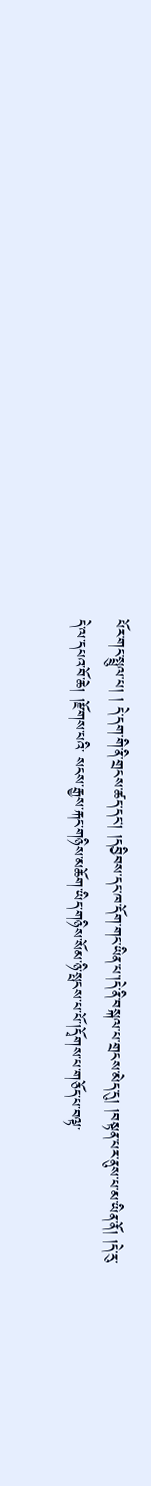པོར་གང་སྤྲུལ་པ། ། དེ་དག་གི་ནི་གྲངས་ཚད་དང། །དབྱིབས་དང་ཁ་དོག་གང་ཡིན་པ་།དེ་ནི་བསྐལ་པ་གྲངས་མེད་དུ། །བསྟན་པར་ནུས་པ་མ་ཡིན་ནོ། །དེ་རུ་དེ་ལ་དཔའ་བོ་ཆེ། །རྫོགས་པའི་ སངས་རྒྱས་རྐང་གཉིས་མཆོག་ཡིད་གཉིས་སོམ་ཉི་སྤངས་པ་པོ་།དྭོགས་པ་གཅོད་པ་བལྟ་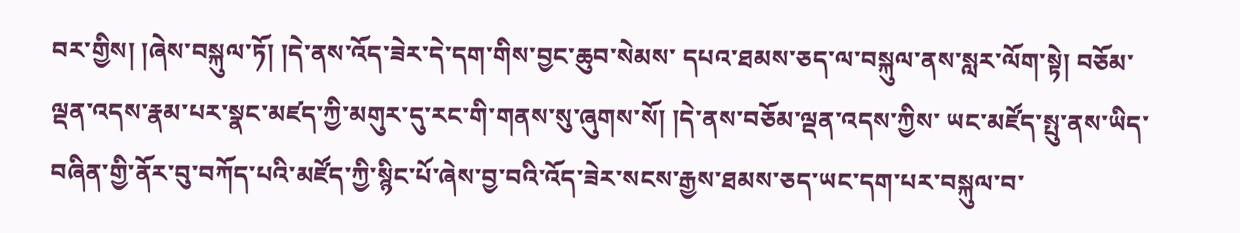བར་གྱིས། །ཞེས་བསྐུལ་ཏོ། །དེ་ནས་འོད་ཟེར་དེ་དག་གིས་བྱང་ཆུབ་སེམས་ དཔའ་ཐམས་ཅད་ལ་བསྐུལ་ནས་སླར་ལོག་སྟེ། བཅོམ་ལྡན་འདས་རྣམ་པར་སྣང་མཛད་ཀྱི་མགུར་དུ་རང་གི་གནས་སུ་ཞུགས་སོ། །དེ་ནས་བཅོམ་ལྡན་འདས་ཀྱིས་ ཡང་མཛོད་སྤུ་ནས་ཡིད་བཞིན་གྱི་ནོར་བུ་བཀོད་པའི་མཛོད་ཀྱི་སྙིང་པོ་ཞེས་བྱ་བའི་འོད་ཟེར་སངས་རྒྱས་ཐམས་ཅད་ཡང་དག་པར་བསྐུལ་བ་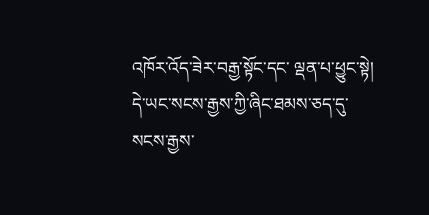འཁོར་འོད་ཟེར་བརྒྱ་སྟོང་དང་ ལྡན་པ་ཕྱུང་སྟེ། དེ་ཡང་སངས་རྒྱས་ཀྱི་ཞིང་ཐམས་ཅད་དུ་སངས་རྒྱས་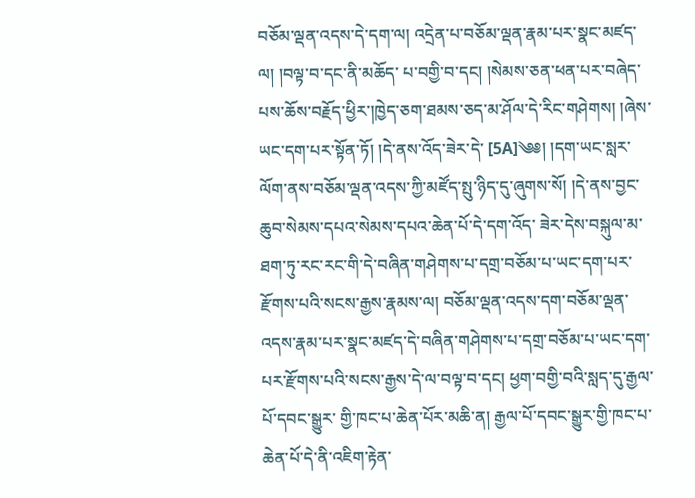བཅོམ་ལྡན་འདས་དེ་དག་ལ། འདྲེན་པ་བཅོམ་ལྡན་རྣམ་པར་སྣང་མཛད་ལ། །བལྟ་བ་དང་ནི་མཆོད་ པ་བགྱི་བ་དང། །སེམས་ཅན་ཕན་པར་བཞེད་པས་ཆོས་བརྗོད་ཕྱིར་།ཁྱེད་ཅག་ཐམས་ཅད་མ་ཤོལ་དེ་རིང་གཤེགས། །ཞེས་ཡང་དག་པར་སྟོན་ཏོ། །དེ་ནས་འོད་ཟེར་དེ་ [5A]༄༅། །དག་ཡང་སླར་ལོག་ནས་བཅོམ་ལྡན་འདས་ཀྱི་མཛོད་སྤུ་ཉིད་དུ་ཞུགས་སོ། །དེ་ནས་བྱང་ཆུབ་སེམས་དཔའ་སེམས་དཔའ་ཆེན་པོ་དེ་དག་འོད་ ཟེར་དེས་བསྐུལ་མ་ཐག་ཏུ་རང་རང་གི་དེ་བཞིན་གཤེགས་པ་དགྲ་བཅོམ་པ་ཡང་དག་པར་རྫོགས་པའི་སངས་རྒྱས་རྣམས་ལ། བཅོམ་ལྡན་འདས་དག་བཅོམ་ལྡན་ འདས་རྣམ་པར་སྣང་མཛད་དེ་བཞིན་གཤེགས་པ་དགྲ་བཅོམ་པ་ཡང་དག་པར་རྫོགས་པའི་སངས་རྒྱས་དེ་ལ་བལྟ་བ་དང། ཕྱག་བགྱི་བའི་སླད་དུ་རྒྱལ་པོ་དབང་སྒྱུར་ གྱི་ཁང་པ་ཆེན་པོར་མཆི་ན། རྒྱལ་པོ་དབང་སྒྱུར་གྱི་ཁང་པ་ཆེན་པོ་དེ་ནི་འཇིག་རྟེན་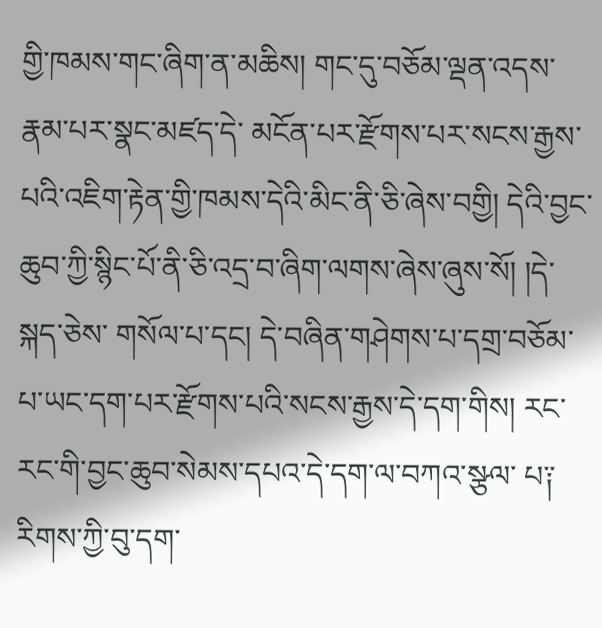གྱི་ཁམས་གང་ཞིག་ན་མཆིས། གང་དུ་བཅོམ་ལྡན་འདས་རྣམ་པར་སྣང་མཛད་དེ་ མངོན་པར་རྫོགས་པར་སངས་རྒྱས་པའི་འཇིག་རྟེན་གྱི་ཁམས་དེའི་མིང་ནི་ཅི་ཞེས་བགྱི། དེའི་བྱང་ཆུབ་ཀྱི་སྙིང་པོ་ནི་ཅི་འདྲ་བ་ཞིག་ལགས་ཞེས་ཞུས་སོ། །དེ་སྐད་ཅེས་ གསོལ་པ་དང། དེ་བཞིན་གཤེགས་པ་དགྲ་བཅོམ་པ་ཡང་དག་པར་རྫོགས་པའི་སངས་རྒྱས་དེ་དག་གིས། རང་རང་གི་བྱང་ཆུབ་སེམས་དཔའ་དེ་དག་ལ་བཀའ་སྩལ་ པ༑ རིགས་ཀྱི་བུ་དག་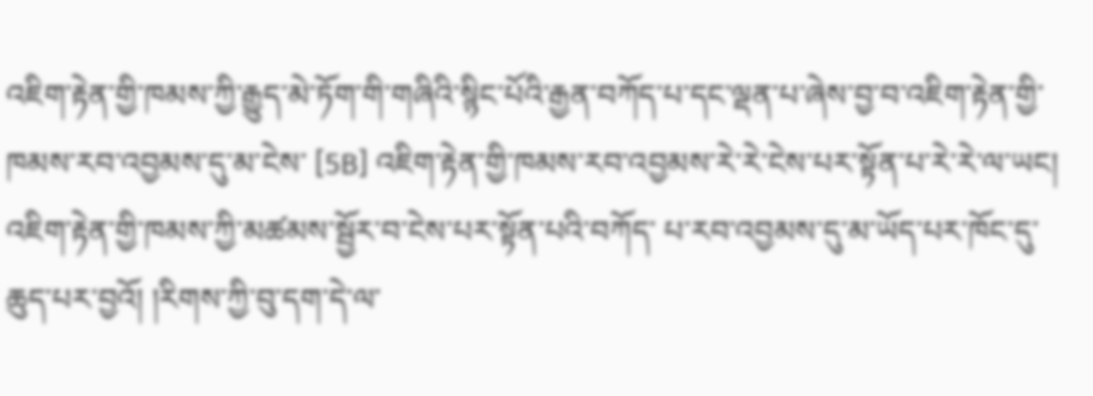འཇིག་རྟེན་གྱི་ཁམས་ཀྱི་རྒྱུད་མེ་ཏོག་གི་གཞིའི་སྙིང་པོའི་རྒྱན་བཀོད་པ་དང་ལྡན་པ་ཞེས་བྱ་བ་འཇིག་རྟེན་གྱི་ཁམས་རབ་འབྱམས་དུ་མ་ངེས་ [5B] འཇིག་རྟེན་གྱི་ཁམས་རབ་འབྱམས་རེ་རེ་ངེས་པར་སྟོན་པ་རེ་རེ་ལ་ཡང། འཇིག་རྟེན་གྱི་ཁམས་ཀྱི་མཚམས་སྦྱོར་བ་ངེས་པར་སྟོན་པའི་བཀོད་ པ་རབ་འབྱམས་དུ་མ་ཡོད་པར་ཁོང་དུ་ཆུད་པར་བྱའོ། །རིགས་ཀྱི་བུ་དག་དེ་ལ་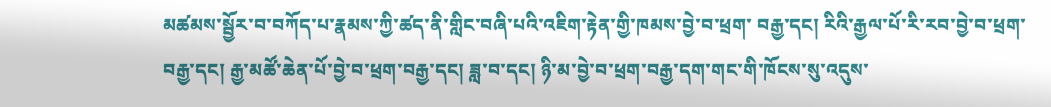མཚམས་སྦྱོར་བ་བཀོད་པ་རྣམས་ཀྱི་ཚད་ནི་གླིང་བཞི་པའི་འཇིག་རྟེན་གྱི་ཁམས་བྱེ་བ་ཕྲག་ བརྒྱ་དང། རིའི་རྒྱལ་པོ་རི་རབ་བྱེ་བ་ཕྲག་བརྒྱ་དང། རྒྱ་མཚོ་ཆེན་པོ་བྱེ་བ་ཕྲག་བརྒྱ་དང། ཟླ་བ་དང། ཉི་མ་བྱེ་བ་ཕྲག་བརྒྱ་དག་གང་གི་ཁོངས་སུ་འདུས་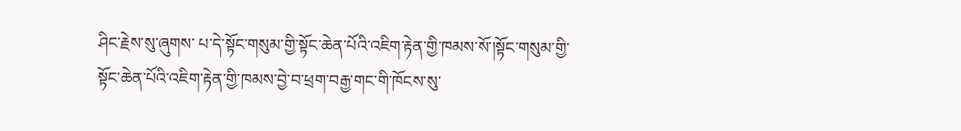ཤིང་རྗེས་སུ་ཞུགས་ པ་དེ་སྟོང་གསུམ་གྱི་སྟོང་ཆེན་པོའི་འཇིག་རྟེན་གྱི་ཁམས་སོ་།སྟོང་གསུམ་གྱི་སྟོང་ཆེན་པོའི་འཇིག་རྟེན་གྱི་ཁམས་བྱེ་བ་ཕྲག་བརྒྱ་གང་གི་ཁོངས་སུ་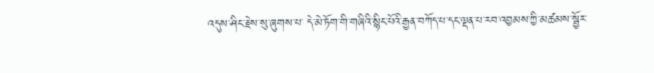འདུས་ཤིང་རྗེས་སུ་ཞུགས་པ་ དེ་མེ་ཏོག་གི་གཞིའི་སྙིང་པོའི་རྒྱན་བཀོད་པ་དང་ལྡན་པ་རབ་འབྱམས་ཀྱི་མཚམས་སྦྱོར་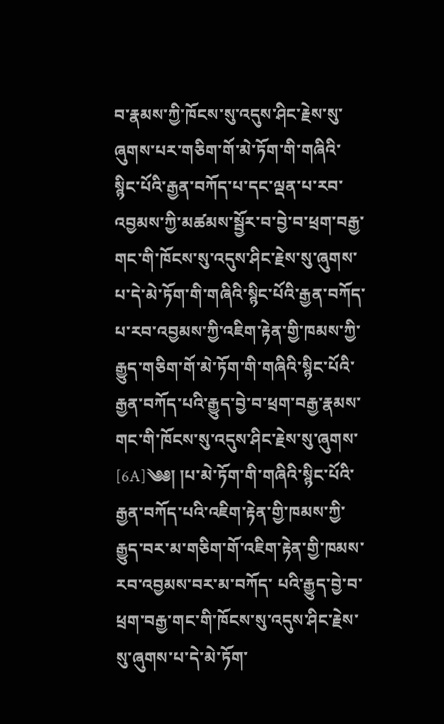བ་རྣམས་ཀྱི་ཁོངས་སུ་འདུས་ཤིང་རྗེས་སུ་ཞུགས་པར་གཅིག་གོ་མེ་ཏོག་གི་གཞིའི་ སྙིང་པོའི་རྒྱན་བཀོད་པ་དང་ལྡན་པ་རབ་འབྱམས་ཀྱི་མཚམས་སྦྱོར་བ་བྱེ་བ་ཕྲག་བརྒྱ་གང་གི་ཁོངས་སུ་འདུས་ཤིང་རྗེས་སུ་ཞུགས་པ་དེ་མེ་ཏོག་གི་གཞིའི་སྙིང་པོའི་རྒྱན་བཀོད་ པ་རབ་འབྱམས་ཀྱི་འཇིག་རྟེན་གྱི་ཁམས་ཀྱི་རྒྱུད་གཅིག་གོ་མེ་ཏོག་གི་གཞིའི་སྙིང་པོའི་རྒྱན་བཀོད་པའི་རྒྱུད་བྱེ་བ་ཕྲག་བརྒྱ་རྣམས་གང་གི་ཁོངས་སུ་འདུས་ཤིང་རྗེས་སུ་ཞུགས་ [6A]༄༅། །པ་མེ་ཏོག་གི་གཞིའི་སྙིང་པོའི་རྒྱན་བཀོད་པའི་འཇིག་རྟེན་གྱི་ཁམས་ཀྱི་རྒྱུད་བར་མ་གཅིག་གོ་འཇིག་རྟེན་གྱི་ཁམས་རབ་འབྱམས་བར་མ་བཀོད་ པའི་རྒྱུད་བྱེ་བ་ཕྲག་བརྒྱ་གང་གི་ཁོངས་སུ་འདུས་ཤིང་རྗེས་སུ་ཞུགས་པ་དེ་མེ་ཏོག་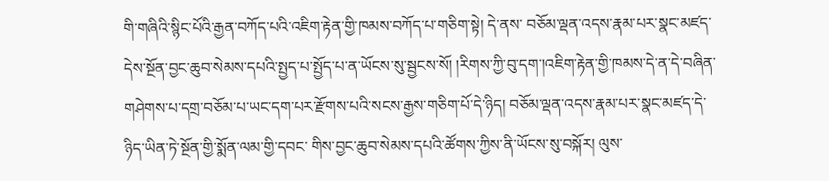གི་གཞིའི་སྙིང་པོའི་རྒྱན་བཀོད་པའི་འཇིག་རྟེན་གྱི་ཁམས་བཀོད་པ་གཅིག་སྟེ། དེ་ནས་ བཅོམ་ལྡན་འདས་རྣམ་པར་སྣང་མཛད་དེས་སྔོན་བྱང་ཆུབ་སེམས་དཔའི་སྤྱད་པ་སྤྱོད་པ་ན་ཡོངས་སུ་སྦྱངས་སོ། །རིགས་ཀྱི་བུ་དག་།འཇིག་རྟེན་གྱི་ཁམས་དེ་ན་དེ་བཞིན་ གཤེགས་པ་དགྲ་བཅོམ་པ་ཡང་དག་པར་རྫོགས་པའི་སངས་རྒྱས་གཅིག་པོ་དེ་ཉིད། བཅོམ་ལྡན་འདས་རྣམ་པར་སྣང་མཛད་དེ་ཉིད་ཡིན་ཏེ་སྔོན་གྱི་སྨོན་ལམ་གྱི་དབང་ གིས་བྱང་ཆུབ་སེམས་དཔའི་ཚོགས་ཀྱིས་ནི་ཡོངས་སུ་བསྐོར། ལུས་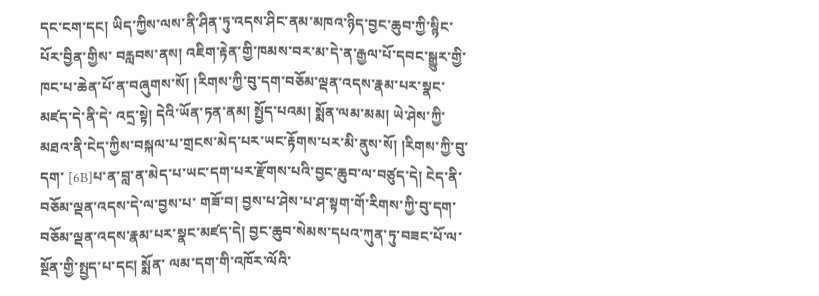དང་ངག་དང། ཡིད་ཀྱིས་ལས་ནི་ཤིན་ཏུ་འདས་ཤིང་ནམ་མཁའ་ཉིད་བྱང་ཆུབ་ཀྱི་སྙིང་པོར་བྱིན་གྱིས་ བརླབས་ནས། འཇིག་རྟེན་གྱི་ཁམས་བར་མ་དེ་ན་རྒྱལ་པོ་དབང་སྒྱུར་གྱི་ཁང་པ་ཆེན་པོ་ན་བཞུགས་སོ། །རིགས་ཀྱི་བུ་དག་བཅོམ་ལྡན་འདས་རྣམ་པར་སྣང་མཛད་དེ་ནི་དེ་ འདྲ་སྟེ། དེའི་ཡོན་ཏན་ནམ། སྤྱོད་པའམ། སྨོན་ལམ་མམ། ཡེ་ཤེས་ཀྱི་མཐའ་ནི་ངེད་ཀྱིས་བསྐལ་པ་གྲངས་མེད་པར་ཡང་རྟོགས་པར་མི་ནུས་སོ། །རིགས་ཀྱི་བུ་དག་ [6B]པ་ན་བླ་ན་མེད་པ་ཡང་དག་པར་རྫོགས་པའི་བྱང་ཆུབ་ལ་བཙུད་དེ། ངེད་ནི་བཅོམ་ལྡན་འདས་དེ་ལ་བྱས་པ་ གཟོ་བ། བྱས་པ་ཤེས་པ་ཤ་སྟག་གོ་རིགས་ཀྱི་བུ་དག་བཅོམ་ལྡན་འདས་རྣམ་པར་སྣང་མཛད་དེ། བྱང་ཆུབ་སེམས་དཔའ་ཀུན་ཏུ་བཟང་པོ་ལ་སྔོན་གྱི་སྤྱད་པ་དང། སྨོན་ ལམ་དག་གི་འཁོར་ལོའི་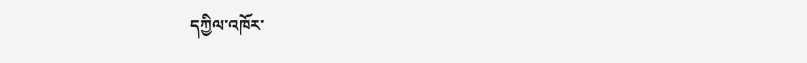དཀྱིལ་འཁོར་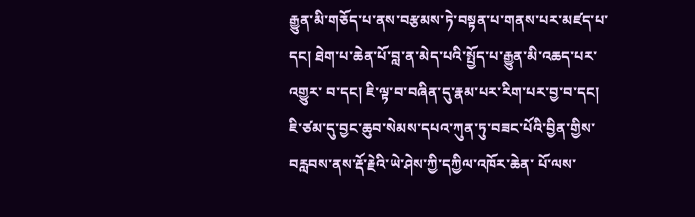རྒྱུན་མི་གཅོད་པ་ནས་བརྩམས་ཏེ་བསྟན་པ་གནས་པར་མཛད་པ་དང། ཐེག་པ་ཆེན་པོ་བླ་ན་མེད་པའི་སྤྱོད་པ་རྒྱུན་མི་འཆད་པར་འགྱུར་ བ་དང། ཇི་ལྟ་བ་བཞིན་དུ་རྣམ་པར་རིག་པར་བྱ་བ་དང། ཇི་ཙམ་དུ་བྱང་ཆུབ་སེམས་དཔའ་ཀུན་ཏུ་བཟང་པོའི་བྱིན་གྱིས་བརླབས་ནས་རྡོ་རྗེའི་ཡེ་ཤེས་ཀྱི་དཀྱིལ་འཁོར་ཆེན་ པོ་ལས་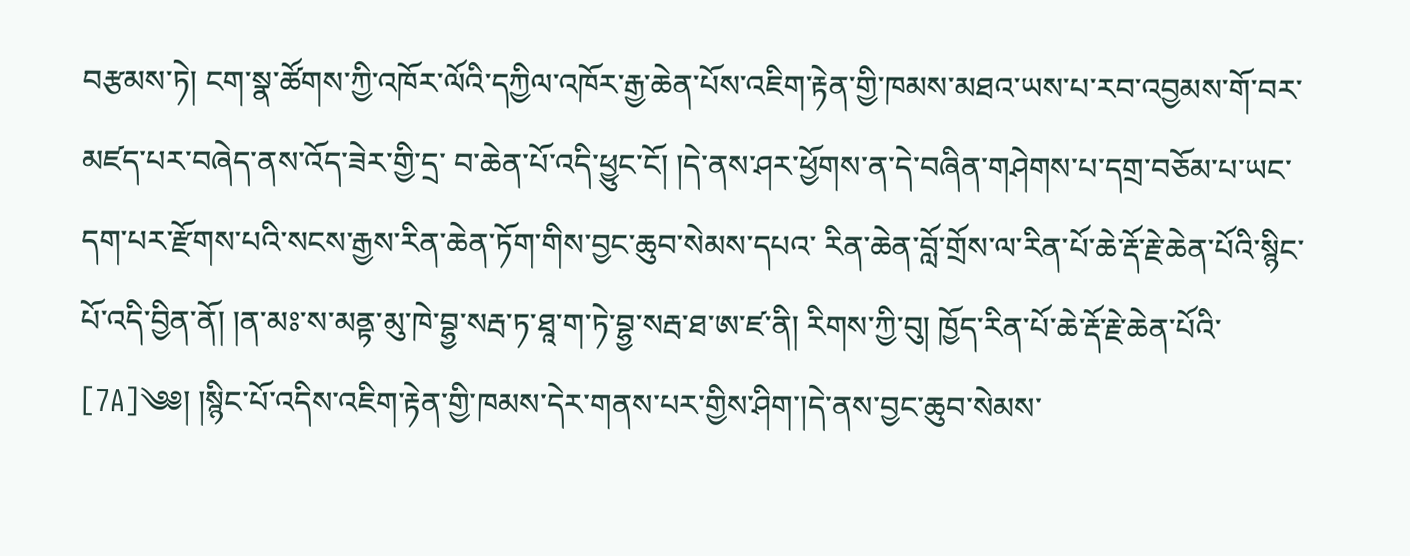བརྩམས་ཏེ། ངག་སྣ་ཚོགས་ཀྱི་འཁོར་ལོའི་དཀྱིལ་འཁོར་རྒྱ་ཆེན་པོས་འཇིག་རྟེན་གྱི་ཁམས་མཐའ་ཡས་པ་རབ་འབྱམས་གོ་བར་མཛད་པར་བཞེད་ནས་འོད་ཟེར་གྱི་དྲ་ བ་ཆེན་པོ་འདི་ཕྱུང་ངོ། །དེ་ནས་ཤར་ཕྱོགས་ན་དེ་བཞིན་གཤེགས་པ་དགྲ་བཅོམ་པ་ཡང་དག་པར་རྫོགས་པའི་སངས་རྒྱས་རིན་ཆེན་ཏོག་གིས་བྱང་ཆུབ་སེམས་དཔའ་ རིན་ཆེན་བློ་གྲོས་ལ་རིན་པོ་ཆེ་རྡོ་རྗེ་ཆེན་པོའི་སྙིང་པོ་འདི་བྱིན་ནོ། །ན་མཿ་ས་མནྟ་མུ་ཁེ་བྷྱ་སརྦ་ཏ་ཐཱ་ག་ཏེ་བྷྱ་སརྦ་ཐ་ཨ་ཛ་ནི། རིགས་ཀྱི་བུ། ཁྱོད་རིན་པོ་ཆེ་རྡོ་རྗེ་ཆེན་པོའི་ [7A]༄༅། །སྙིང་པོ་འདིས་འཇིག་རྟེན་གྱི་ཁམས་དེར་གནས་པར་གྱིས་ཤིག་།དེ་ནས་བྱང་ཆུབ་སེམས་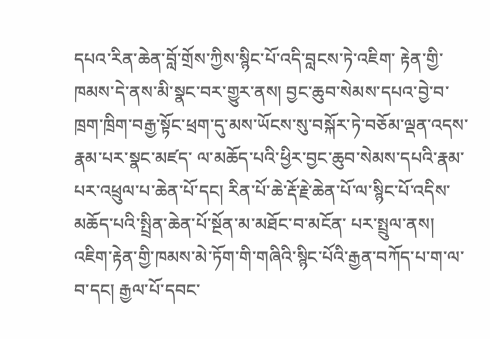དཔའ་རིན་ཆེན་བློ་གྲོས་ཀྱིས་སྙིང་པོ་འདི་བླངས་ཏེ་འཇིག་ རྟེན་གྱི་ཁམས་དེ་ནས་མི་སྣང་བར་གྱུར་ནས། བྱང་ཆུབ་སེམས་དཔའ་བྱེ་བ་ཁྲག་ཁྲིག་བརྒྱ་སྟོང་ཕྲག་དུ་མས་ཡོངས་སུ་བསྐོར་ཏེ་བཅོམ་ལྡན་འདས་རྣམ་པར་སྣང་མཛད་ ལ་མཆོད་པའི་ཕྱིར་བྱང་ཆུབ་སེམས་དཔའི་རྣམ་པར་འཕྲུལ་པ་ཆེན་པོ་དང། རིན་པོ་ཆེ་རྡོ་རྗེ་ཆེན་པོ་ལ་སྙིང་པོ་འདིས་མཆོད་པའི་སྤྲིན་ཆེན་པོ་སྔོན་མ་མཐོང་བ་མངོན་ པར་སྤྲུལ་ནས། འཇིག་རྟེན་གྱི་ཁམས་མེ་ཏོག་གི་གཞིའི་སྙིང་པོའི་རྒྱན་བཀོད་པ་ག་ལ་བ་དང། རྒྱལ་པོ་དབང་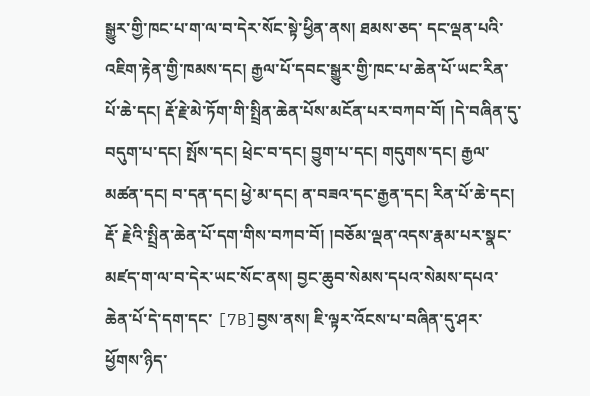སྒྱུར་གྱི་ཁང་པ་ག་ལ་བ་དེར་སོང་སྟེ་ཕྱིན་ནས། ཐམས་ཅད་ དང་ལྡན་པའི་འཇིག་རྟེན་གྱི་ཁམས་དང། རྒྱལ་པོ་དབང་སྒྱུར་གྱི་ཁང་པ་ཆེན་པོ་ཡང་རིན་པོ་ཆེ་དང། རྡོ་རྗེ་མེ་ཏོག་གི་སྤྲིན་ཆེན་པོས་མངོན་པར་བཀབ་བོ། །དེ་བཞིན་དུ་ བདུག་པ་དང། སྤོས་དང། ཕྲེང་བ་དང། བྱུག་པ་དང། གདུགས་དང། རྒྱལ་མཚན་དང། བ་དན་དང། ཕྱེ་མ་དང། ན་བཟའ་དང་རྒྱན་དང། རིན་པོ་ཆེ་དང། རྡོ་ རྗེའི་སྤྲིན་ཆེན་པོ་དག་གིས་བཀབ་བོ། །བཅོམ་ལྡན་འདས་རྣམ་པར་སྣང་མཛད་ག་ལ་བ་དེར་ཡང་སོང་ནས། བྱང་ཆུབ་སེམས་དཔའ་སེམས་དཔའ་ཆེན་པོ་དེ་དག་དང་ [7B]བྱས་ནས། ཇི་ལྟར་འོངས་པ་བཞིན་དུ་ཤར་ཕྱོགས་ཉིད་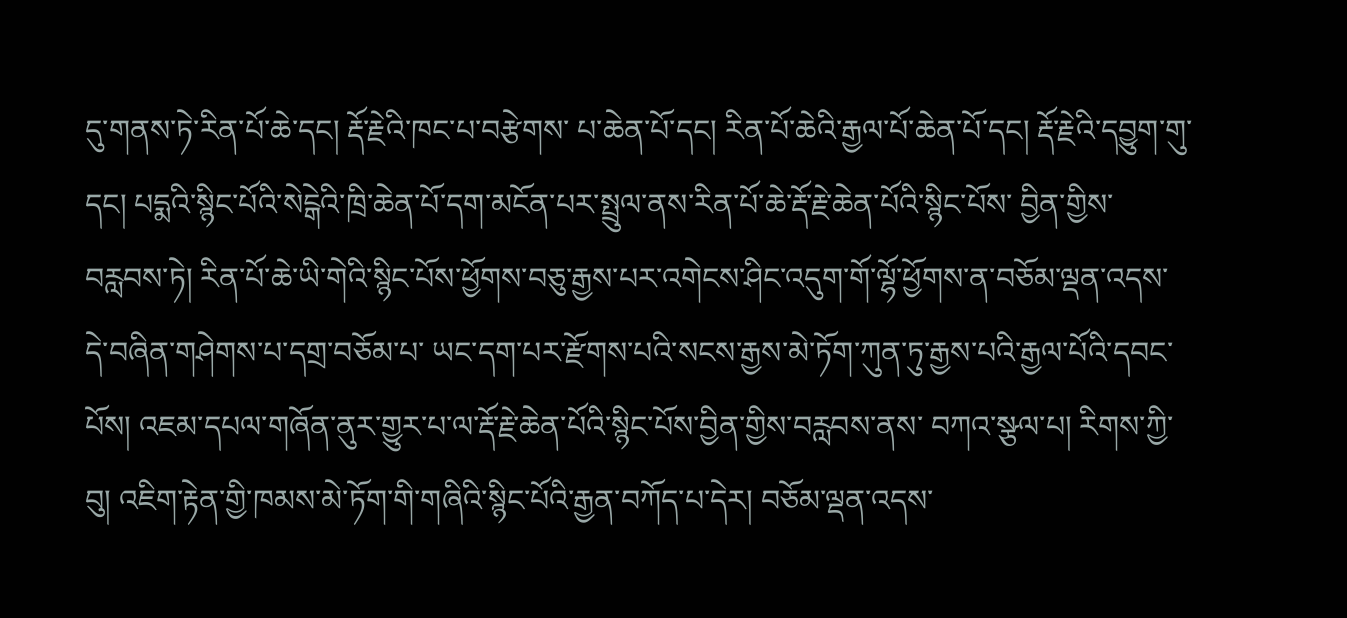དུ་གནས་ཏེ་རིན་པོ་ཆེ་དང། རྡོ་རྗེའི་ཁང་པ་བརྩེགས་ པ་ཆེན་པོ་དང། རིན་པོ་ཆེའི་རྒྱལ་པོ་ཆེན་པོ་དང། རྡོ་རྗེའི་དབྱུག་གུ་དང། པདྨའི་སྙིང་པོའི་སེངྒེའི་ཁྲི་ཆེན་པོ་དག་མངོན་པར་སྤྲུལ་ནས་རིན་པོ་ཆེ་རྡོ་རྗེ་ཆེན་པོའི་སྙིང་པོས་ བྱིན་གྱིས་བརླབས་ཏེ། རིན་པོ་ཆེ་ཡི་གེའི་སྙིང་པོས་ཕྱོགས་བཅུ་རྒྱས་པར་འགེངས་ཤིང་འདུག་གོ་ལྷོ་ཕྱོགས་ན་བཅོམ་ལྡན་འདས་དེ་བཞིན་གཤེགས་པ་དགྲ་བཅོམ་པ་ ཡང་དག་པར་རྫོགས་པའི་སངས་རྒྱས་མེ་ཏོག་ཀུན་ཏུ་རྒྱས་པའི་རྒྱལ་པོའི་དབང་པོས། འཇམ་དཔལ་གཞོན་ནུར་གྱུར་པ་ལ་རྡོ་རྗེ་ཆེན་པོའི་སྙིང་པོས་བྱིན་གྱིས་བརླབས་ནས་ བཀའ་སྩལ་པ། རིགས་ཀྱི་བུ། འཇིག་རྟེན་གྱི་ཁམས་མེ་ཏོག་གི་གཞིའི་སྙིང་པོའི་རྒྱན་བཀོད་པ་དེར། བཅོམ་ལྡན་འདས་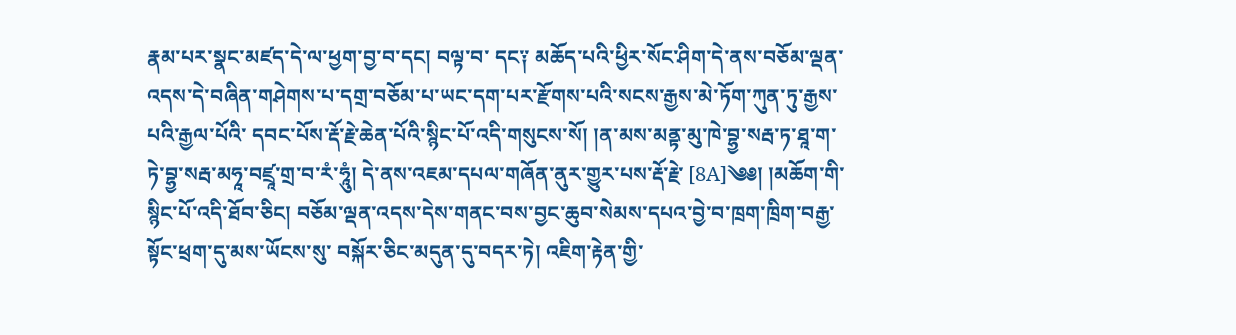རྣམ་པར་སྣང་མཛད་དེ་ལ་ཕྱག་བྱ་བ་དང། བལྟ་བ་ དང༑ མཆོད་པའི་ཕྱིར་སོང་ཤིག་དེ་ནས་བཅོམ་ལྡན་འདས་དེ་བཞིན་གཤེགས་པ་དགྲ་བཅོམ་པ་ཡང་དག་པར་རྫོགས་པའི་སངས་རྒྱས་མེ་ཏོག་ཀུན་ཏུ་རྒྱས་པའི་རྒྱལ་པོའི་ དབང་པོས་རྡོ་རྗེ་ཆེན་པོའི་སྙིང་པོ་འདི་གསུངས་སོ། །ན་མས་མནྟ་མུ་ཁེ་བྷྱ་སརྦ་ཏ་ཐཱ་ག་ཏེ་བྷྱ་སརྦ་མཧཱ་བཛྲཱ་གྲ་བ་རཾ་ཧཱུཾ། དེ་ནས་འཇམ་དཔལ་གཞོན་ནུར་གྱུར་པས་རྡོ་རྗེ་ [8A]༄༅། །མཆོག་གི་སྙིང་པོ་འདི་ཐོབ་ཅིང། བཅོམ་ལྡན་འདས་དེས་གནང་བས་བྱང་ཆུབ་སེམས་དཔའ་བྱེ་བ་ཁྲག་ཁྲིག་བརྒྱ་སྟོང་ཕྲག་དུ་མས་ཡོངས་སུ་ བསྐོར་ཅིང་མདུན་དུ་བདར་ཏེ། འཇིག་རྟེན་གྱི་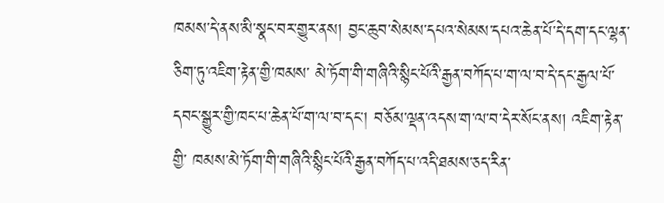ཁམས་དེ་ནས་མི་སྣང་བར་གྱུར་ནས། བྱང་ཆུབ་སེམས་དཔའ་སེམས་དཔའ་ཆེན་པོ་དེ་དག་དང་ལྷན་ཅིག་ཏུ་འཇིག་རྟེན་གྱི་ཁམས་ མེ་ཏོག་གི་གཞིའི་སྙིང་པོའི་རྒྱན་བཀོད་པ་ག་ལ་བ་དེ་དང་རྒྱལ་པོ་དབང་སྒྱུར་གྱི་ཁང་པ་ཆེན་པོ་ག་ལ་བ་དང། བཅོམ་ལྡན་འདས་ག་ལ་བ་དེར་སོང་ནས། འཇིག་རྟེན་གྱི་ ཁམས་མེ་ཏོག་གི་གཞིའི་སྙིང་པོའི་རྒྱན་བཀོད་པ་འདི་ཐམས་ཅད་རིན་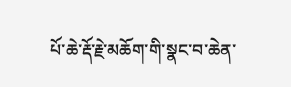པོ་ཆེ་རྡོ་རྗེ་མཆོག་གི་སྣང་བ་ཆེན་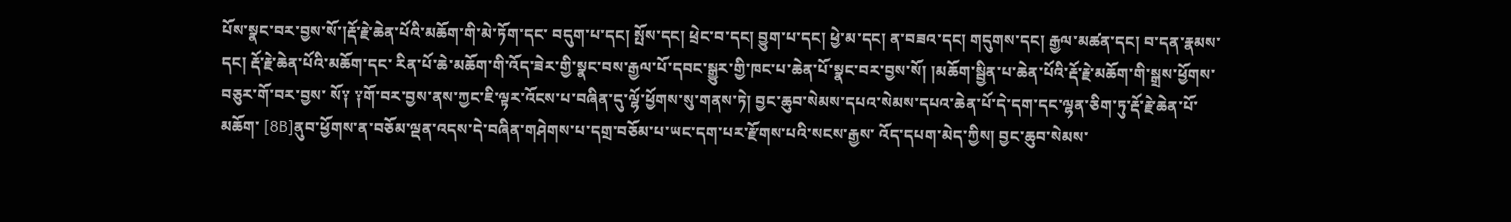པོས་སྣང་བར་བྱས་སོ་།རྡོ་རྗེ་ཆེན་པོའི་མཆོག་གི་མེ་ཏོག་དང་ བདུག་པ་དང། སྤོས་དང། ཕྲེང་བ་དང། བྱུག་པ་དང། ཕྱེ་མ་དང། ན་བཟའ་དང། གདུགས་དང། རྒྱལ་མཚན་དང། བ་དན་རྣམས་དང། རྡོ་རྗེ་ཆེན་པོའི་མཆོག་དང་ རིན་པོ་ཆེ་མཆོག་གི་འོད་ཟེར་གྱི་སྣང་བས་རྒྱལ་པོ་དབང་སྒྱུར་གྱི་ཁང་པ་ཆེན་པོ་སྣང་བར་བྱས་སོ། །མཆོག་སྦྱིན་པ་ཆེན་པོའི་རྡོ་རྗེ་མཆོག་གི་སྒྲས་ཕྱོགས་བཅུར་གོ་བར་བྱས་ སོ༑ ༑གོ་བར་བྱས་ནས་ཀྱང་ཇི་ལྟར་འོངས་པ་བཞིན་དུ་ལྷོ་ཕྱོགས་སུ་གནས་ཏེ། བྱང་ཆུབ་སེམས་དཔའ་སེམས་དཔའ་ཆེན་པོ་དེ་དག་དང་ལྷན་ཅིག་ཏུ་རྡོ་རྗེ་ཆེན་པོ་མཆོག་ [8B]ནུབ་ཕྱོགས་ན་བཅོམ་ལྡན་འདས་དེ་བཞིན་གཤེགས་པ་དགྲ་བཅོམ་པ་ཡང་དག་པར་རྫོགས་པའི་སངས་རྒྱས་ འོད་དཔག་མེད་ཀྱིས། བྱང་ཆུབ་སེམས་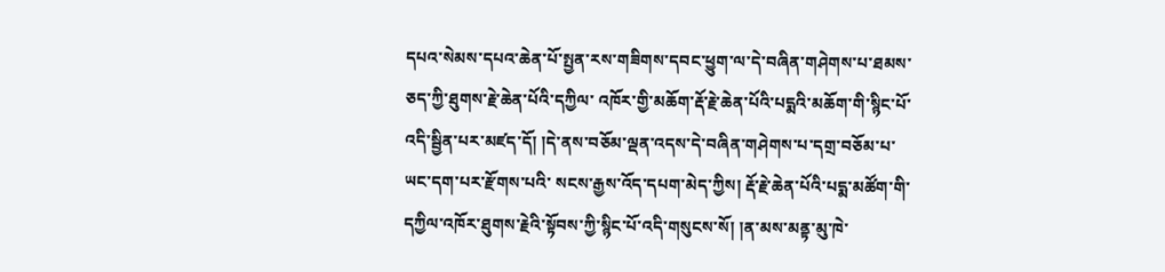དཔའ་སེམས་དཔའ་ཆེན་པོ་སྤྱན་རས་གཟིགས་དབང་ཕྱུག་ལ་དེ་བཞིན་གཤེགས་པ་ཐམས་ཅད་ཀྱི་ཐུགས་རྗེ་ཆེན་པོའི་དཀྱིལ་ འཁོར་གྱི་མཆོག་རྡོ་རྗེ་ཆེན་པོའི་པདྨའི་མཆོག་གི་སྙིང་པོ་འདི་སྦྱིན་པར་མཛད་དོ། །དེ་ནས་བཅོམ་ལྡན་འདས་དེ་བཞིན་གཤེགས་པ་དགྲ་བཅོམ་པ་ཡང་དག་པར་རྫོགས་པའི་ སངས་རྒྱས་འོད་དཔག་མེད་ཀྱིས། རྡོ་རྗེ་ཆེན་པོའི་པདྨ་མཚོག་གི་དཀྱིལ་འཁོར་ཐུགས་རྗེའི་སྟོབས་ཀྱི་སྙིང་པོ་འདི་གསུངས་སོ། །ན་མས་མནྟ་མུ་ཁེ་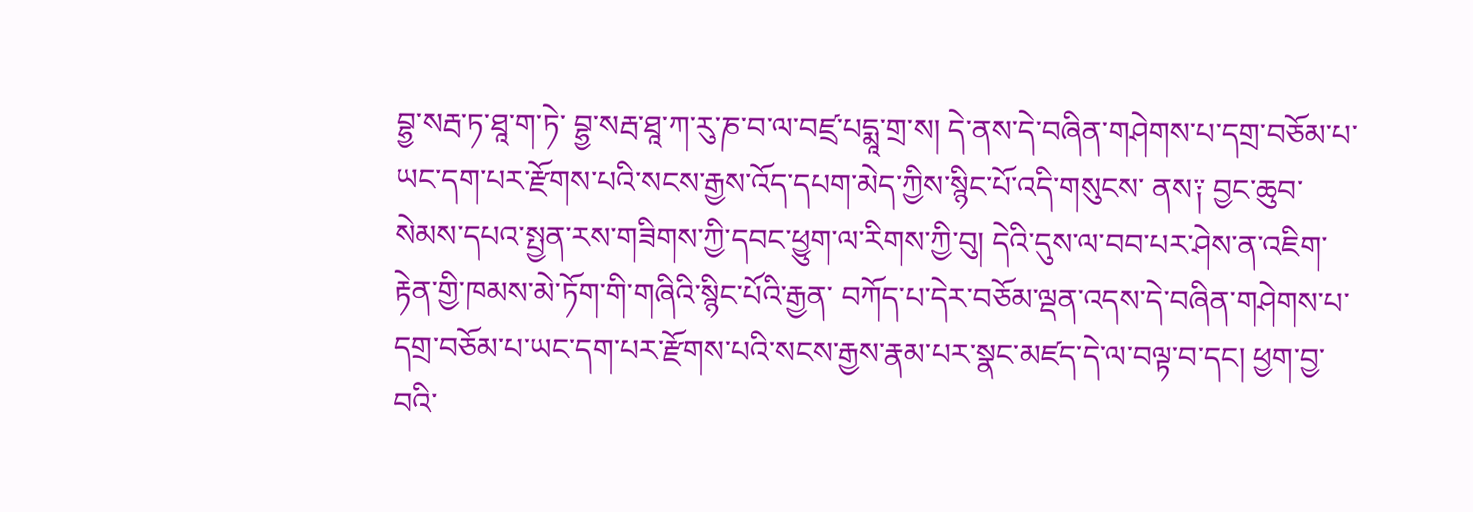བྷྱ་སརྦ་ཏ་ཐཱ་ག་ཏེ་ བྷྱ་སརྦ་ཐཱ་ཀ་རུ་ཎ་བ་ལ་བཛྲ་པདྨཱ་གྲ་ས། དེ་ནས་དེ་བཞིན་གཤེགས་པ་དགྲ་བཅོམ་པ་ཡང་དག་པར་རྫོགས་པའི་སངས་རྒྱས་འོད་དཔག་མེད་ཀྱིས་སྙིང་པོ་འདི་གསུངས་ ནས༑ བྱང་ཆུབ་སེམས་དཔའ་སྤྱན་རས་གཟིགས་ཀྱི་དབང་ཕྱུག་ལ་རིགས་ཀྱི་བུ། དེའི་དུས་ལ་བབ་པར་ཤེས་ན་འཇིག་རྟེན་གྱི་ཁམས་མེ་ཏོག་གི་གཞིའི་སྙིང་པོའི་རྒྱན་ བཀོད་པ་དེར་བཅོམ་ལྡན་འདས་དེ་བཞིན་གཤེགས་པ་དགྲ་བཅོམ་པ་ཡང་དག་པར་རྫོགས་པའི་སངས་རྒྱས་རྣམ་པར་སྣང་མཛད་དེ་ལ་བལྟ་བ་དང། ཕྱག་བྱ་བའི་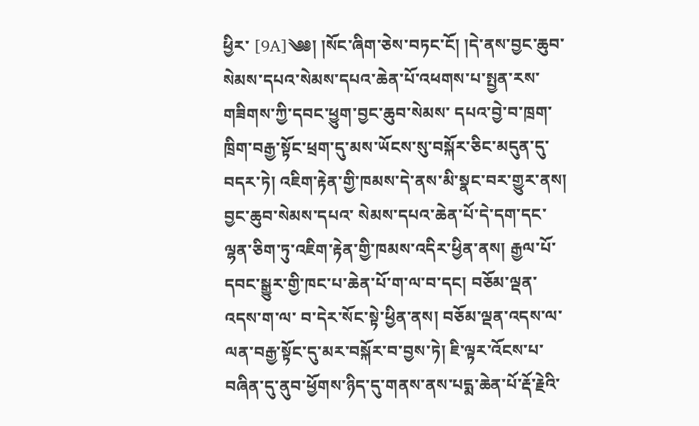ཕྱིར་ [9A]༄༅། །སོང་ཞིག་ཅེས་བཏང་ངོ། །དེ་ནས་བྱང་ཆུབ་སེམས་དཔའ་སེམས་དཔའ་ཆེན་པོ་འཕགས་པ་སྤྱན་རས་གཟིགས་ཀྱི་དབང་ཕྱུག་བྱང་ཆུབ་སེམས་ དཔའ་བྱེ་བ་ཁྲག་ཁྲིག་བརྒྱ་སྟོང་ཕྲག་དུ་མས་ཡོངས་སུ་བསྐོར་ཅིང་མདུན་དུ་བདར་ཏེ། འཇིག་རྟེན་གྱི་ཁམས་དེ་ནས་མི་སྣང་བར་གྱུར་ནས། བྱང་ཆུབ་སེམས་དཔའ་ སེམས་དཔའ་ཆེན་པོ་དེ་དག་དང་ལྷན་ཅིག་ཏུ་འཇིག་རྟེན་གྱི་ཁམས་འདིར་ཕྱིན་ནས། རྒྱལ་པོ་དབང་སྒྱུར་གྱི་ཁང་པ་ཆེན་པོ་ག་ལ་བ་དང། བཅོམ་ལྡན་འདས་ག་ལ་ བ་དེར་སོང་སྟེ་ཕྱིན་ནས། བཅོམ་ལྡན་འདས་ལ་ལན་བརྒྱ་སྟོང་དུ་མར་བསྐོར་བ་བྱས་ཏེ། ཇི་ལྟར་འོངས་པ་བཞིན་དུ་ནུབ་ཕྱོགས་ཉིད་དུ་གནས་ནས་པདྨ་ཆེན་པོ་རྡོ་རྗེའི་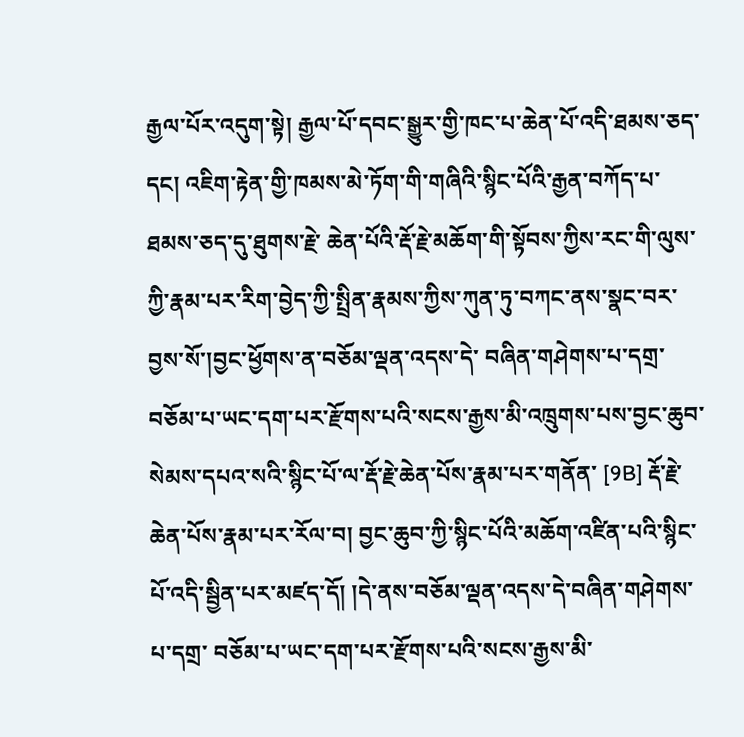རྒྱལ་པོར་འདུག་སྟེ། རྒྱལ་པོ་དབང་སྒྱུར་གྱི་ཁང་པ་ཆེན་པོ་འདི་ཐམས་ཅད་དང། འཇིག་རྟེན་གྱི་ཁམས་མེ་ཏོག་གི་གཞིའི་སྙིང་པོའི་རྒྱན་བཀོད་པ་ཐམས་ཅད་དུ་ཐུགས་རྗེ་ ཆེན་པོའི་རྡོ་རྗེ་མཆོག་གི་སྟོབས་ཀྱིས་རང་གི་ལུས་ཀྱི་རྣམ་པར་རིག་བྱེད་ཀྱི་སྤྲིན་རྣམས་ཀྱིས་ཀུན་ཏུ་བཀང་ནས་སྣང་བར་བྱས་སོ་།བྱང་ཕྱོགས་ན་བཅོམ་ལྡན་འདས་དེ་ བཞིན་གཤེགས་པ་དགྲ་བཅོམ་པ་ཡང་དག་པར་རྫོགས་པའི་སངས་རྒྱས་མི་འཁྲུགས་པས་བྱང་ཆུབ་སེམས་དཔའ་སའི་སྙིང་པོ་ལ་རྡོ་རྗེ་ཆེན་པོས་རྣམ་པར་གནོན་ [9B] རྡོ་རྗེ་ཆེན་པོས་རྣམ་པར་རོལ་བ། བྱང་ཆུབ་ཀྱི་སྙིང་པོའི་མཆོག་འཛིན་པའི་སྙིང་པོ་འདི་སྦྱིན་པར་མཛད་དོ། །དེ་ནས་བཅོམ་ལྡན་འདས་དེ་བཞིན་གཤེགས་པ་དགྲ་ བཅོམ་པ་ཡང་དག་པར་རྫོགས་པའི་སངས་རྒྱས་མི་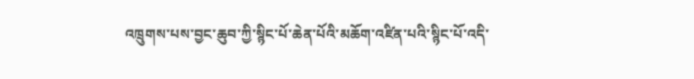འཁྲུགས་པས་བྱང་ཆུབ་ཀྱི་སྙིང་པོ་ཆེན་པོའི་མཆོག་འཛིན་པའི་སྙིང་པོ་འདི་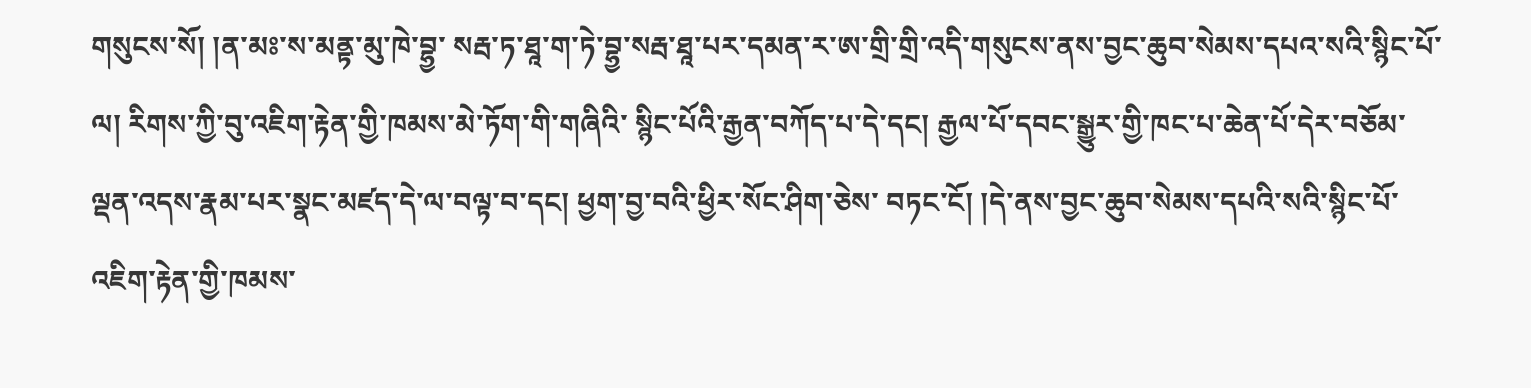གསུངས་སོ། །ན་མཿ་ས་མནྟ་མུ་ཁེ་བྷྱ་ སརྦ་ཏ་ཐཱ་ག་ཏེ་བྷྱ་སརྦ་ཐཱ་པར་དམན་ར་ཨ་གྲི་གྲི་འདི་གསུངས་ནས་བྱང་ཆུབ་སེམས་དཔའ་སའི་སྙིང་པོ་ལ། རིགས་ཀྱི་བུ་འཇིག་རྟེན་གྱི་ཁམས་མེ་ཏོག་གི་གཞིའི་ སྙིང་པོའི་རྒྱན་བཀོད་པ་དེ་དང། རྒྱལ་པོ་དབང་སྒྱུར་གྱི་ཁང་པ་ཆེན་པོ་དེར་བཅོམ་ལྡན་འདས་རྣམ་པར་སྣང་མཛད་དེ་ལ་བལྟ་བ་དང། ཕྱག་བྱ་བའི་ཕྱིར་སོང་ཤིག་ཅེས་ བཏང་ངོ། །དེ་ནས་བྱང་ཆུབ་སེམས་དཔའི་སའི་སྙིང་པོ་འཇིག་རྟེན་གྱི་ཁམས་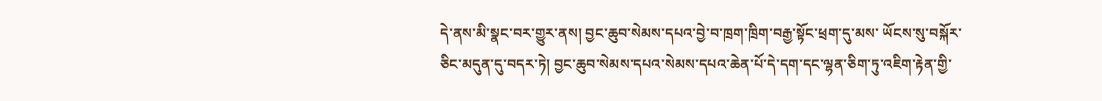དེ་ནས་མི་སྣང་བར་གྱུར་ནས། བྱང་ཆུབ་སེམས་དཔའ་བྱེ་བ་ཁྲག་ཁྲིག་བརྒྱ་སྟོང་ཕྲག་དུ་མས་ ཡོངས་སུ་བསྐོར་ཅིང་མདུན་དུ་བདར་ཏེ། བྱང་ཆུབ་སེམས་དཔའ་སེམས་དཔའ་ཆེན་པོ་དེ་དག་དང་ལྷན་ཅིག་ཏུ་འཇིག་རྟེན་གྱི་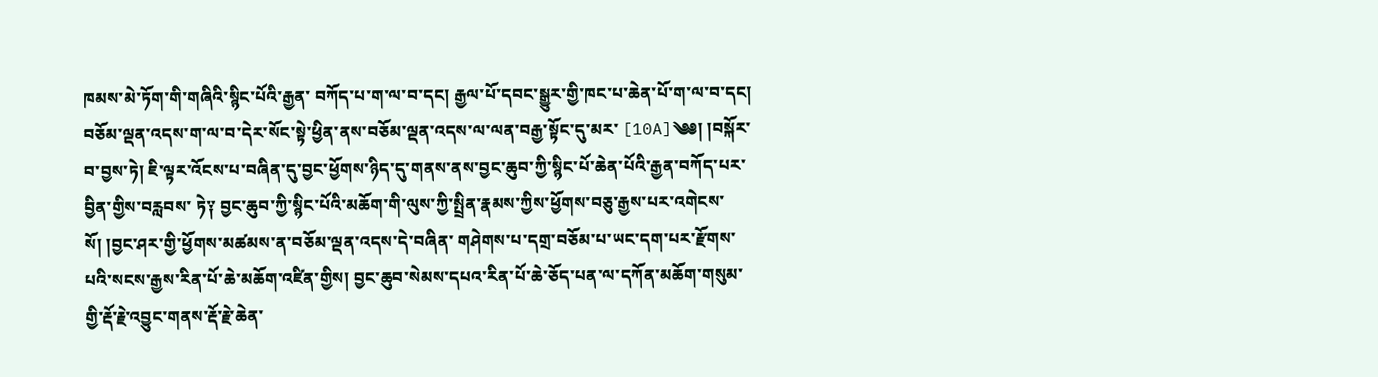ཁམས་མེ་ཏོག་གི་གཞིའི་སྙིང་པོའི་རྒྱན་ བཀོད་པ་ག་ལ་བ་དང། རྒྱལ་པོ་དབང་སྒྱུར་གྱི་ཁང་པ་ཆེན་པོ་ག་ལ་བ་དང། བཅོམ་ལྡན་འདས་ག་ལ་བ་དེར་སོང་སྟེ་ཕྱིན་ནས་བཅོམ་ལྡན་འདས་ལ་ལན་བརྒྱ་སྟོང་དུ་མར་ [10A]༄༅། །བསྐོར་བ་བྱས་ཏེ། ཇི་ལྟར་འོངས་པ་བཞིན་དུ་བྱང་ཕྱོགས་ཉིད་དུ་གནས་ནས་བྱང་ཆུབ་ཀྱི་སྙིང་པོ་ཆེན་པོའི་རྒྱན་བཀོད་པར་བྱིན་གྱིས་བརླབས་ ཏེ༑ བྱང་ཆུབ་ཀྱི་སྙིང་པོའི་མཆོག་གི་ལུས་ཀྱི་སྤྲིན་རྣམས་ཀྱིས་ཕྱོགས་བཅུ་རྒྱས་པར་འགེངས་སོ། །བྱང་ཤར་གྱི་ཕྱོགས་མཚམས་ན་བཅོམ་ལྡན་འདས་དེ་བཞིན་ གཤེགས་པ་དགྲ་བཅོམ་པ་ཡང་དག་པར་རྫོགས་པའི་སངས་རྒྱས་རིན་པོ་ཆེ་མཆོག་འཛིན་གྱིས། བྱང་ཆུབ་སེམས་དཔའ་རིན་པོ་ཆེ་ཅོད་པན་ལ་དཀོན་མཆོག་གསུམ་ གྱི་རྡོ་རྗེ་འབྱུང་གནས་རྡོ་རྗེ་ཆེན་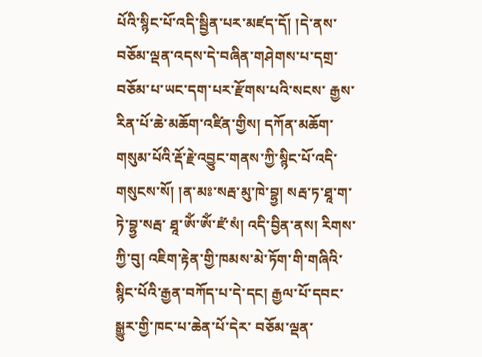པོའི་སྙིང་པོ་འདི་སྦྱིན་པར་མཛད་དོ། །དེ་ནས་བཅོམ་ལྡན་འདས་དེ་བཞིན་གཤེགས་པ་དགྲ་བཅོམ་པ་ཡང་དག་པར་རྫོགས་པའི་སངས་ རྒྱས་རིན་པོ་ཆེ་མཆོག་འཛིན་གྱིས། དཀོན་མཆོག་གསུམ་པོའི་རྡོ་རྗེ་འབྱུང་གནས་ཀྱི་སྙིང་པོ་འདི་གསུངས་སོ། །ན་མཿ་སརྦ་མུ་ཁེ་བྷྱ། སརྦ་ཏ་ཐཱ་ག་ཏེ་བྷྱ་སརྦ་ ཐཱ་ཨོཾ་ཨོཾ་ཛཾ་སཾ། འདི་བྱིན་ནས། རིགས་ཀྱི་བུ། འཇིག་རྟེན་གྱི་ཁམས་མེ་ཏོག་གི་གཞིའི་སྙིང་པོའི་རྒྱན་བཀོད་པ་དེ་དང། རྒྱལ་པོ་དབང་སྒྱུར་གྱི་ཁང་པ་ཆེན་པོ་དེར་ བཅོམ་ལྡན་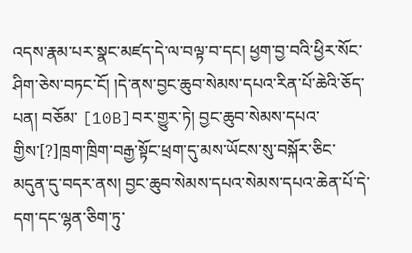འདས་རྣམ་པར་སྣང་མཛད་དེ་ལ་བལྟ་བ་དང། ཕྱག་བྱ་བའི་ཕྱིར་སོང་ཤིག་ཅེས་བཏང་ངོ། །དེ་ནས་བྱང་ཆུབ་སེམས་དཔའ་རིན་པོ་ཆེའི་ཅོད་པན། བཅོམ་ [10B]བར་གྱུར་ཏེ། བྱང་ཆུབ་སེམས་དཔའ་གྱིས་[?]ཁྲག་ཁྲིག་བརྒྱ་སྟོང་ཕྲག་དུ་མས་ཡོངས་སུ་བསྐོར་ཅིང་ མདུན་དུ་བདར་ནས། བྱང་ཆུབ་སེམས་དཔའ་སེམས་དཔའ་ཆེན་པོ་དེ་དག་དང་ལྷན་ཅིག་ཏུ་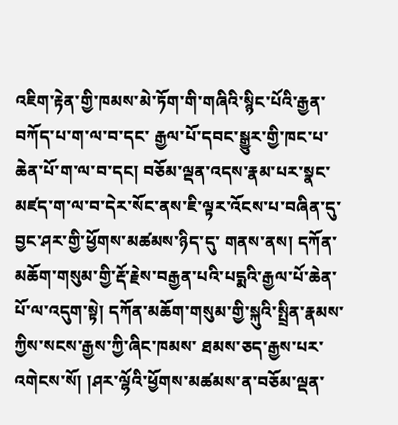འཇིག་རྟེན་གྱི་ཁམས་མེ་ཏོག་གི་གཞིའི་སྙིང་པོའི་རྒྱན་བཀོད་པ་ག་ལ་བ་དང་ རྒྱལ་པོ་དབང་སྒྱུར་གྱི་ཁང་པ་ཆེན་པོ་ག་ལ་བ་དང། བཅོམ་ལྡན་འདས་རྣམ་པར་སྣང་མཛད་ག་ལ་བ་དེར་སོང་ནས་ཇི་ལྟར་འོངས་པ་བཞིན་དུ་བྱང་ཤར་གྱི་ཕྱོགས་མཚམས་ཉིད་དུ་ གནས་ནས། དཀོན་མཆོག་གསུམ་གྱི་རྡོ་རྗེས་བརྒྱན་པའི་པདྨའི་རྒྱལ་པོ་ཆེན་པོ་ལ་འདུག་སྟེ། དཀོན་མཆོག་གསུམ་གྱི་སྐུའི་སྤྲིན་རྣམས་ཀྱིས་སངས་རྒྱས་ཀྱི་ཞིང་ཁམས་ ཐམས་ཅད་རྒྱས་པར་འགེངས་སོ། །ཤར་ལྷོའི་ཕྱོགས་མཚམས་ན་བཅོམ་ལྡན་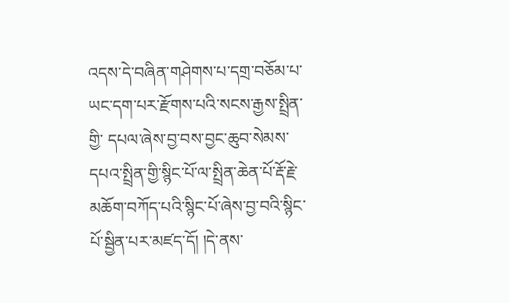འདས་དེ་བཞིན་གཤེགས་པ་དགྲ་བཅོམ་པ་ཡང་དག་པར་རྫོགས་པའི་སངས་རྒྱས་སྤྲིན་གྱི་ དཔལ་ཞེས་བྱ་བས་བྱང་ཆུབ་སེམས་དཔའ་སྤྲིན་གྱི་སྙིང་པོ་ལ་སྤྲིན་ཆེན་པོ་རྡོ་རྗེ་མཆོག་བཀོད་པའི་སྙིང་པོ་ཞེས་བྱ་བའི་སྙིང་པོ་སྦྱིན་པར་མཛད་དོ། །དེ་ནས་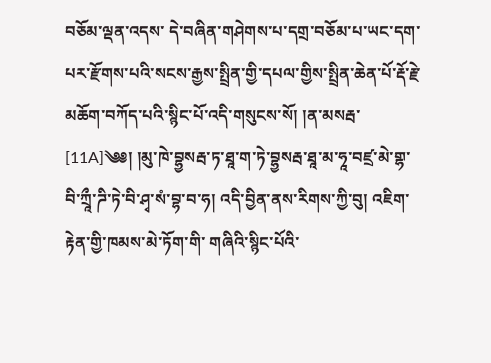བཅོམ་ལྡན་འདས་ དེ་བཞིན་གཤེགས་པ་དགྲ་བཅོམ་པ་ཡང་དག་པར་རྫོགས་པའི་སངས་རྒྱས་སྤྲིན་གྱི་དཔལ་གྱིས་སྤྲིན་ཆེན་པོ་རྡོ་རྗེ་མཆོག་བཀོད་པའི་སྙིང་པོ་འདི་གསུངས་སོ། །ན་མསརྦ་ [11A]༄༅། །མུ་ཁེ་བྷྱསརྦ་ཏ་ཐཱ་ག་ཏེ་བྷྱསརྦ་ཐཱ་མ་ཧཱ་བཛྲ་མེ་གྷ་བི་ཀྲཱྀ་ཌི་ཏེ་བི་ཤྭ་སཾ་བྷ་བ་ཧ། འདི་བྱིན་ནས་རིགས་ཀྱི་བུ། འཇིག་རྟེན་གྱི་ཁམས་མེ་ཏོག་གི་ གཞིའི་སྙིང་པོའི་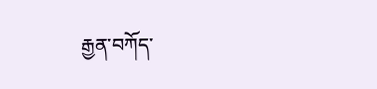རྒྱན་བཀོད་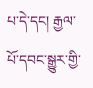པ་དེ་དང། རྒྱལ་པོ་དབང་སྒྱུར་གྱི་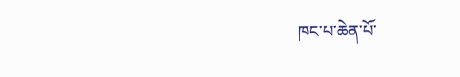ཁང་པ་ཆེན་པོ་